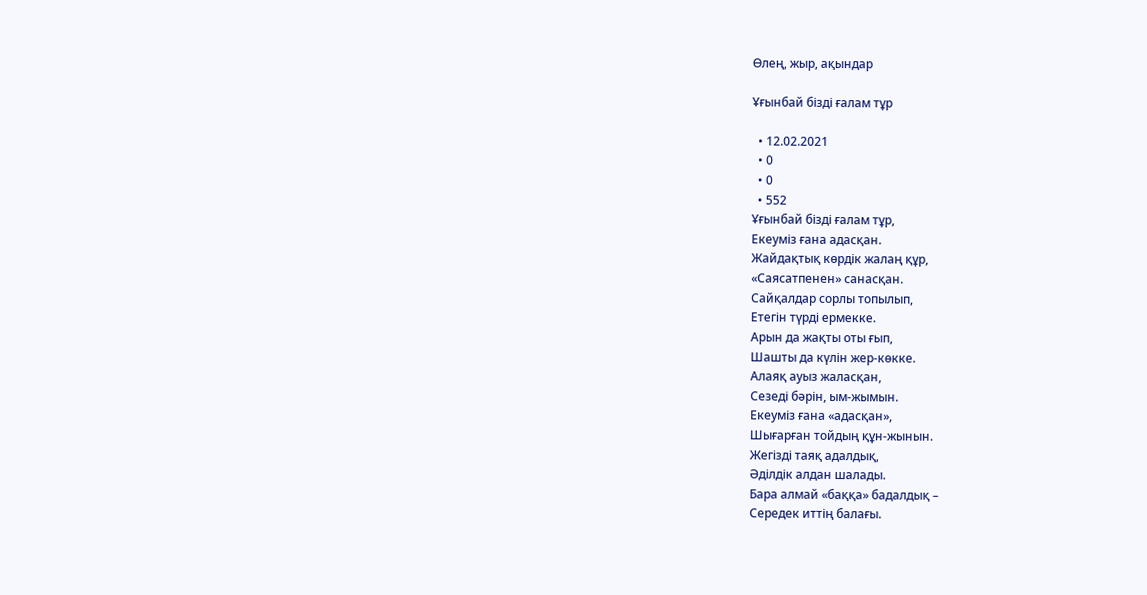Өлең, жыр, ақындар

Ұғынбай бізді ғалам тұр

  • 12.02.2021
  • 0
  • 0
  • 552
Ұғынбай бізді ғалам тұр,
Екеуміз ғана адасқан.
Жайдақтық көрдік жалаң құр,
«Саясатпенен» санасқан.
Сайқалдар сорлы топылып,
Етегін түрді ермекке.
Арын да жақты оты ғып,
Шашты да күлін жер-көкке.
Алаяқ ауыз жаласқан,
Сезеді бәрін, ым-жымын.
Екеуміз ғана «адасқан»,
Шығарған тойдың құн-жынын.
Жегізді таяқ адалдық,
Әділдік алдан шалады.
Бара алмай «баққа» бадалдық –
Середек иттің балағы.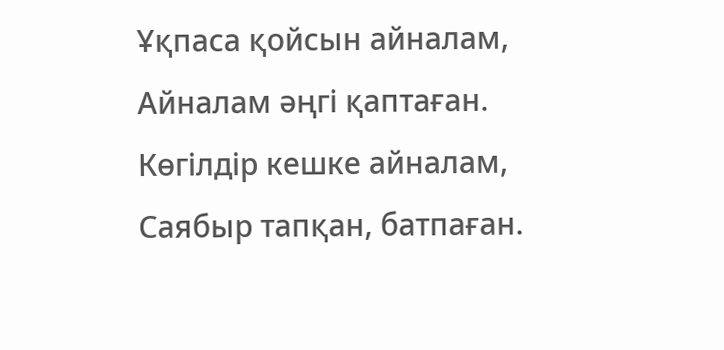Ұқпаса қойсын айналам,
Айналам әңгі қаптаған.
Көгілдір кешке айналам,
Саябыр тапқан, батпаған.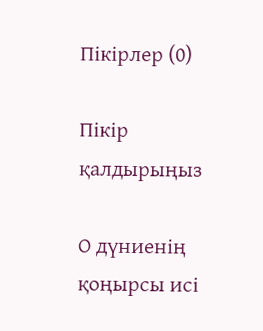Пікірлер (0)

Пікір қалдырыңыз

О дүниенің қоңырсы исі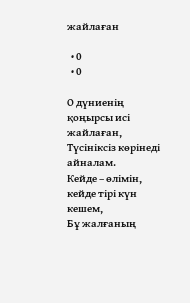жайлаған

  • 0
  • 0

О дүниенің қоңырсы исі жайлаған,
Түсініксіз көрінеді айналам.
Кейде – өлімін, кейде тірі күн кешем,
Бұ жалғаның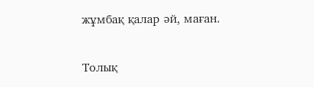жұмбақ қалар әй, маған.

Толық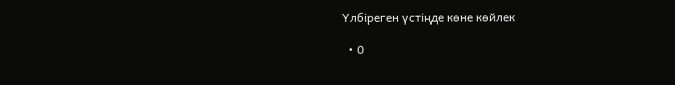Үлбіреген үстіңде көне көйлек

  • 0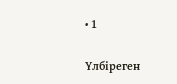• 1

Үлбіреген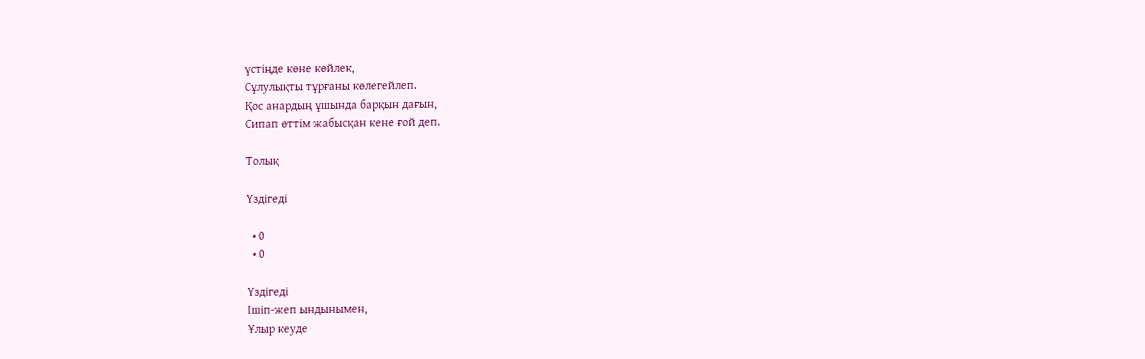үстіңде көне көйлек,
Сұлулықты тұрғаны көлегейлеп.
Қос анардың ұшында барқын дағын,
Сипап өттім жабысқан кене ғой деп.

Толық

Үздігеді

  • 0
  • 0

Үздігеді
Ішіп-жеп ындынымен,
Ұлыр кеуде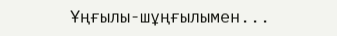Ұңғылы-шұңғылымен...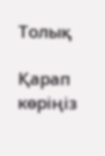Толық

Қарап көріңіз